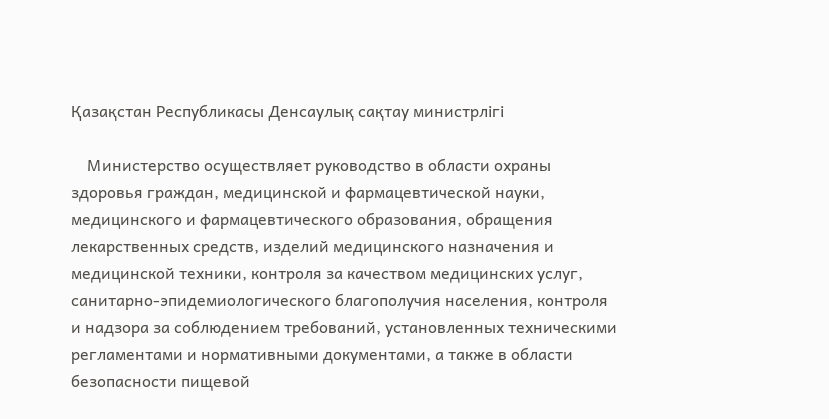Қазақстан Республикасы Денсаулық сақтау министрлігі

    Министерство осуществляет руководство в области охраны здоровья граждан, медицинской и фармацевтической науки, медицинского и фармацевтического образования, обращения лекарственных средств, изделий медицинского назначения и медицинской техники, контроля за качеством медицинских услуг, санитарно-эпидемиологического благополучия населения, контроля и надзора за соблюдением требований, установленных техническими регламентами и нормативными документами, а также в области безопасности пищевой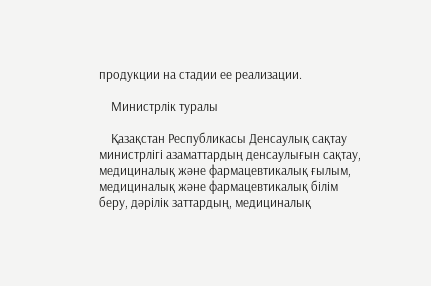продукции на стадии ее реализации.

    Министрлік туралы

    Қазақстан Республикасы Денсаулық сақтау министрлігі азаматтардың денсаулығын сақтау, медициналық және фармацевтикалық ғылым, медициналық және фармацевтикалық білім беру, дәрілік заттардың, медициналық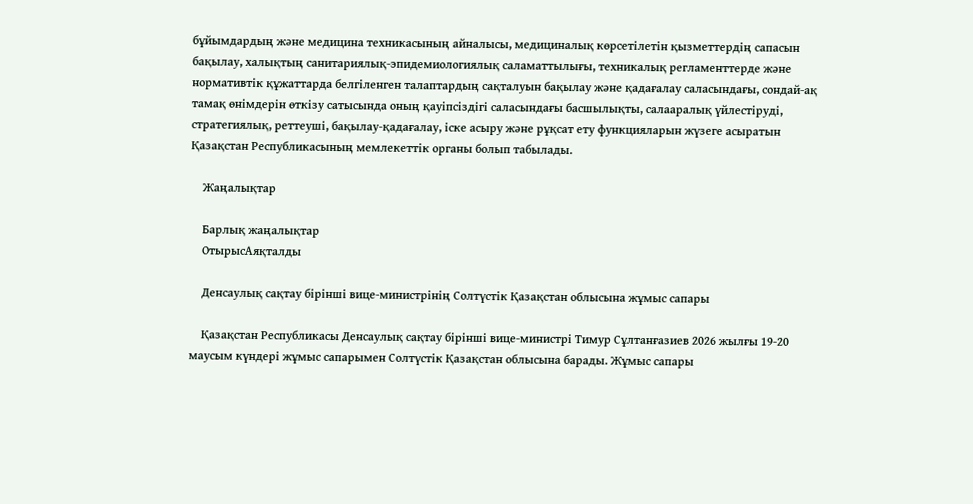бұйымдардың және медицина техникасының айналысы, медициналық көрсетілетін қызметтердің сапасын бақылау, халықтың санитариялық-эпидемиологиялық саламаттылығы, техникалық регламенттерде және нормативтік құжаттарда белгіленген талаптардың сақталуын бақылау және қадағалау саласындағы, сондай-ақ тамақ өнімдерін өткізу сатысында оның қауіпсіздігі саласындағы басшылықты, салааралық үйлестіруді, стратегиялық, реттеуші, бақылау-қадағалау, іске асыру және рұқсат ету функцияларын жүзеге асыратын Қазақстан Республикасының мемлекеттік органы болып табылады.

    Жаңалықтар

    Барлық жаңалықтар
    ОтырысАяқталды

    Денсаулық сақтау бірінші вице-министрінің Солтүстік Қазақстан облысына жұмыс сапары

    Қазақстан Республикасы Денсаулық сақтау бірінші вице-министрі Тимур Сұлтанғазиев 2026 жылғы 19-20 маусым күндері жұмыс сапарымен Солтүстік Қазақстан облысына барады. Жұмыс сапары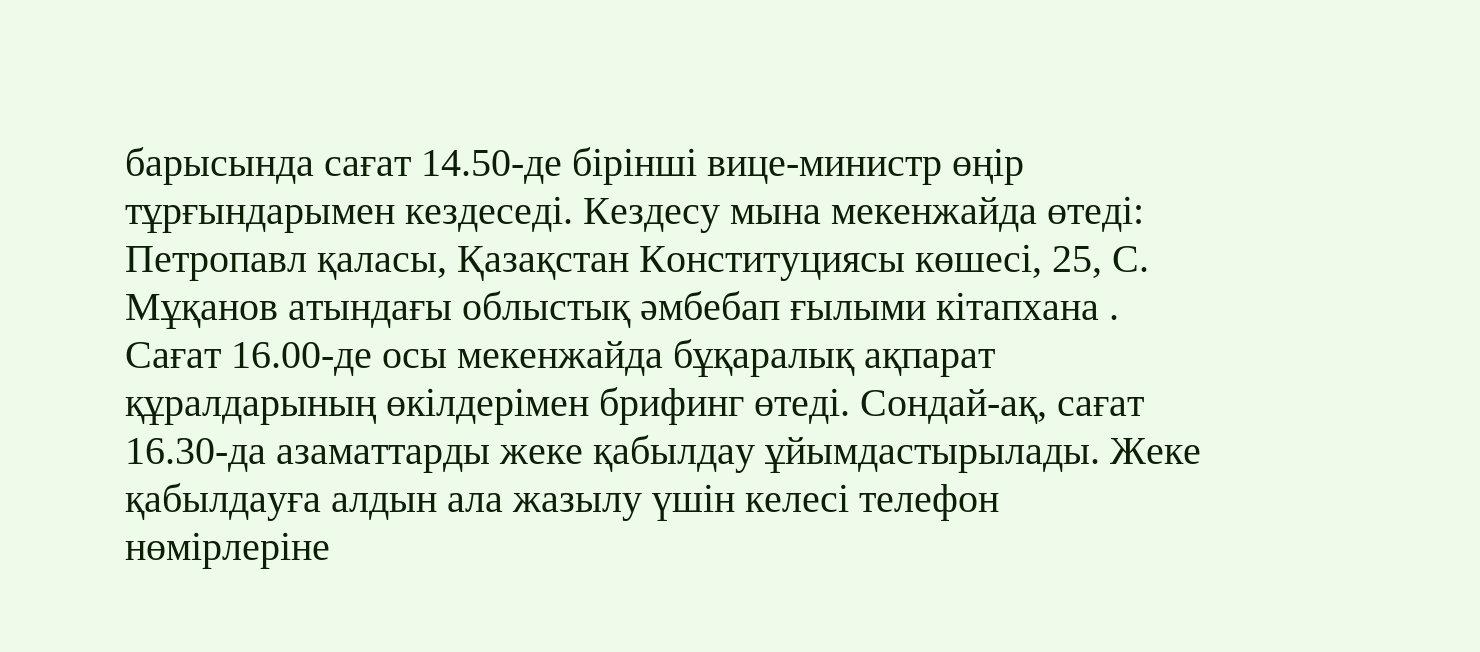барысында сағат 14.50-де бірінші вице-министр өңір тұрғындарымен кездеседі. Кездесу мына мекенжайда өтеді: Петропавл қаласы, Қазақстан Конституциясы көшесі, 25, С. Мұқанов атындағы облыстық әмбебап ғылыми кітапхана . Сағат 16.00-де осы мекенжайда бұқаралық ақпарат құралдарының өкілдерімен брифинг өтеді. Сондай-ақ, сағат 16.30-да азаматтарды жеке қабылдау ұйымдастырылады. Жеке қабылдауға алдын ала жазылу үшін келесі телефон нөмірлеріне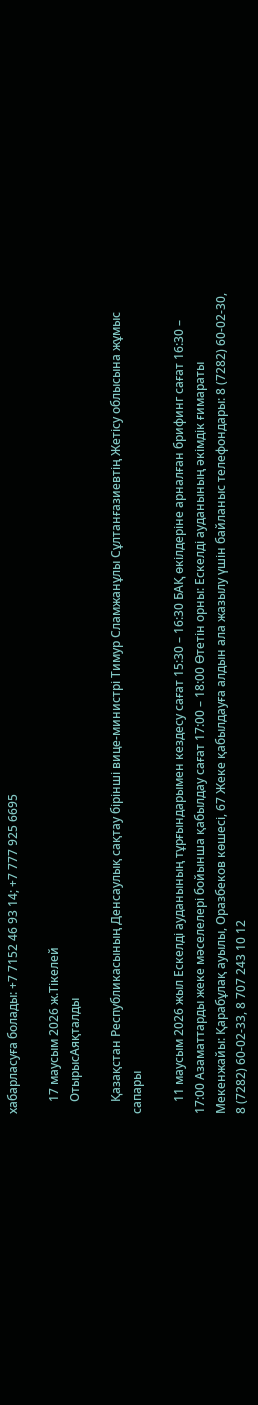хабарласуға болады: +7 7152 46 93 14; +7 777 925 6695

    17 маусым 2026 ж.Тікелей
    ОтырысАяқталды

    Қазақстан Республикасының Денсаулық сақтау бірінші вице-министрі Тимур Сламжанұлы Сұлтанғазиевтің Жетісу облысына жұмыс сапары

    11 маусым 2026 жыл Ескелді ауданының тұрғындарымен кездесу сағат 15:30 – 16:30 БАҚ өкілдеріне арналған брифинг сағат 16:30 – 17:00 Азаматтарды жеке мәселелері бойынша қабылдау сағат 17:00 – 18:00 Өтетін орны: Ескелді ауданының әкімдік ғимараты Мекенжайы: Қарабұлақ ауылы, Оразбеков көшесі, 67 Жеке қабылдауға алдын ала жазылу үшін байланыс телефондары: 8 (7282) 60-02-30, 8 (7282) 60-02-33, 8 707 243 10 12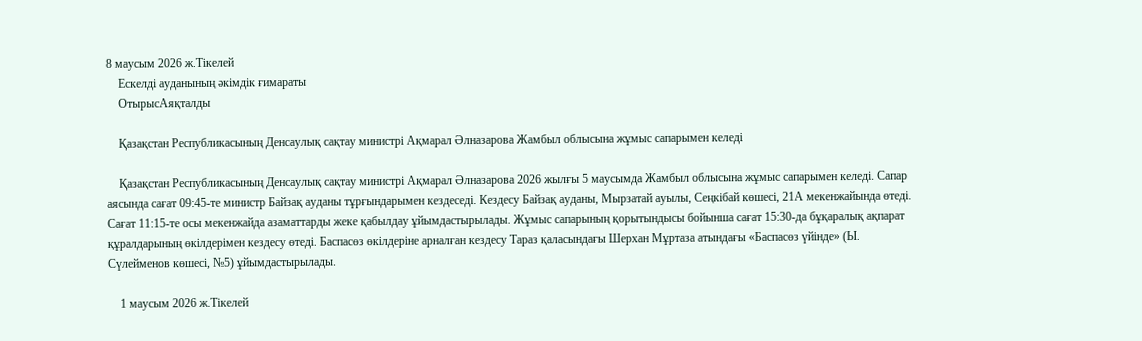8 маусым 2026 ж.Тікелей
    Ескелді ауданының әкімдік ғимараты
    ОтырысАяқталды

    Қазақстан Республикасының Денсаулық сақтау министрі Ақмарал Әлназарова Жамбыл облысына жұмыс сапарымен келеді

    Қазақстан Республикасының Денсаулық сақтау министрі Ақмарал Әлназарова 2026 жылғы 5 маусымда Жамбыл облысына жұмыс сапарымен келеді. Сапар аясында сағат 09:45-те министр Байзақ ауданы тұрғындарымен кездеседі. Кездесу Байзақ ауданы, Мырзатай ауылы, Сеңкібай көшесі, 21А мекенжайында өтеді. Сағат 11:15-те осы мекенжайда азаматтарды жеке қабылдау ұйымдастырылады. Жұмыс сапарының қорытындысы бойынша сағат 15:30-да бұқаралық ақпарат құралдарының өкілдерімен кездесу өтеді. Баспасөз өкілдеріне арналған кездесу Тараз қаласындағы Шерхан Мұртаза атындағы «Баспасөз үйінде» (Ы. Сүлейменов көшесі, №5) ұйымдастырылады.

    1 маусым 2026 ж.Тікелей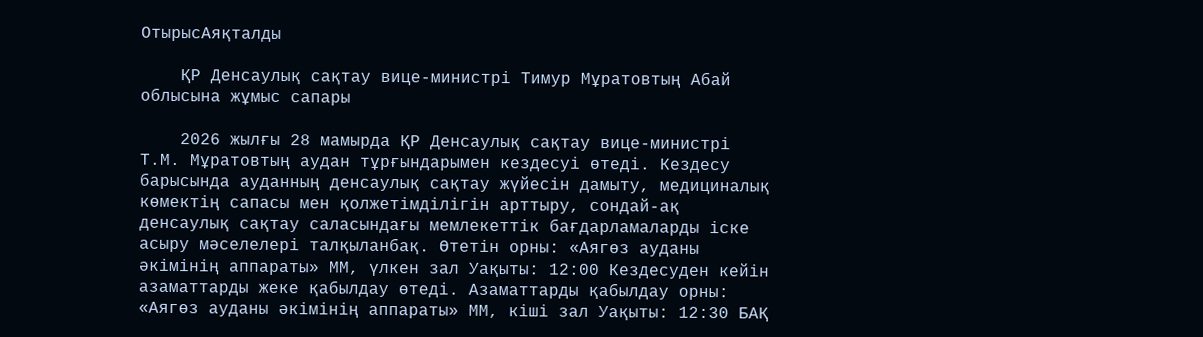ОтырысАяқталды

    ҚР Денсаулық сақтау вице-министрі Тимур Мұратовтың Абай облысына жұмыс сапары

    2026 жылғы 28 мамырда ҚР Денсаулық сақтау вице-министрі Т.М. Мұратовтың аудан тұрғындарымен кездесуі өтеді. Кездесу барысында ауданның денсаулық сақтау жүйесін дамыту, медициналық көмектің сапасы мен қолжетімділігін арттыру, сондай-ақ денсаулық сақтау саласындағы мемлекеттік бағдарламаларды іске асыру мәселелері талқыланбақ. Өтетін орны: «Аягөз ауданы әкімінің аппараты» ММ, үлкен зал Уақыты: 12:00 Кездесуден кейін азаматтарды жеке қабылдау өтеді. Азаматтарды қабылдау орны: «Аягөз ауданы әкімінің аппараты» ММ, кіші зал Уақыты: 12:30 БАҚ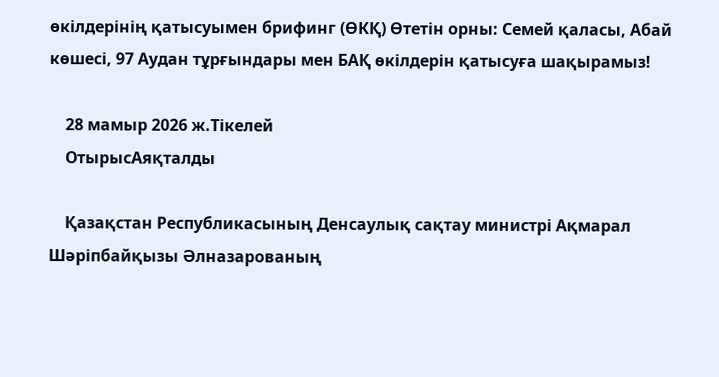өкілдерінің қатысуымен брифинг (ӨКҚ) Өтетін орны: Семей қаласы, Абай көшесі, 97 Аудан тұрғындары мен БАҚ өкілдерін қатысуға шақырамыз!

    28 мамыр 2026 ж.Тікелей
    ОтырысАяқталды

    Қазақстан Республикасының Денсаулық сақтау министрі Ақмарал Шәріпбайқызы Әлназарованың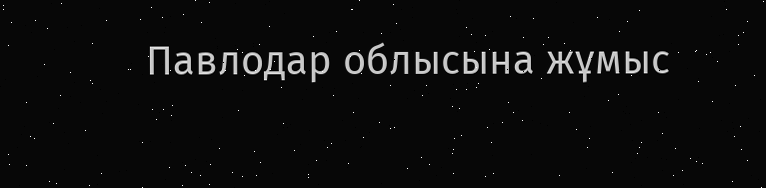Павлодар облысына жұмыс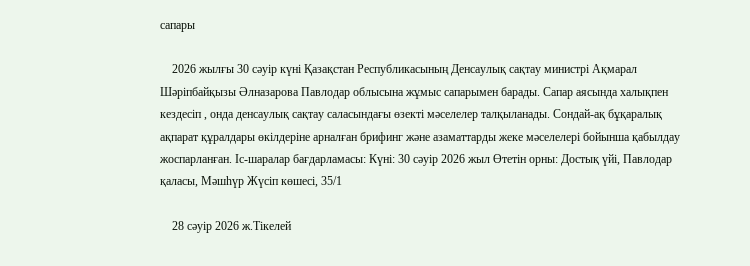сапары

    2026 жылғы 30 сәуір күні Қазақстан Республикасының Денсаулық сақтау министрі Ақмарал Шәріпбайқызы Әлназарова Павлодар облысына жұмыс сапарымен барады. Сапар аясында халықпен кездесіп , онда денсаулық сақтау саласындағы өзекті мәселелер талқыланады. Сондай-ақ бұқаралық ақпарат құралдары өкілдеріне арналған брифинг және азаматтарды жеке мәселелері бойынша қабылдау жоспарланған. Іс-шаралар бағдарламасы: Күні: 30 сәуір 2026 жыл Өтетін орны: Достық үйі, Павлодар қаласы, Мәшһүр Жүсіп көшесі, 35/1

    28 сәуір 2026 ж.Тікелей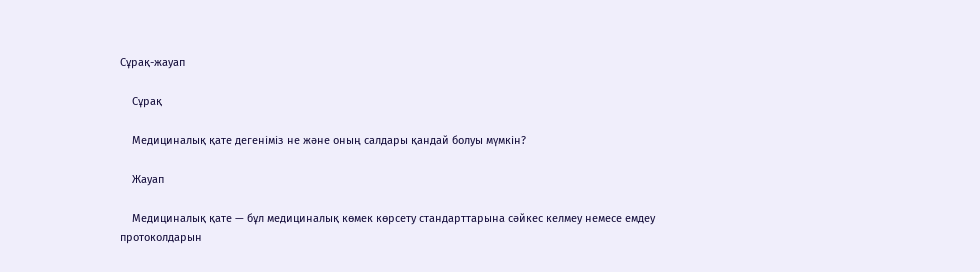Сұрақ-жауап

    Сұрақ

    Медициналық қате дегеніміз не және оның салдары қандай болуы мүмкін?

    Жауап

    Медициналық қате — бұл медициналық көмек көрсету стандарттарына сәйкес келмеу немесе емдеу протоколдарын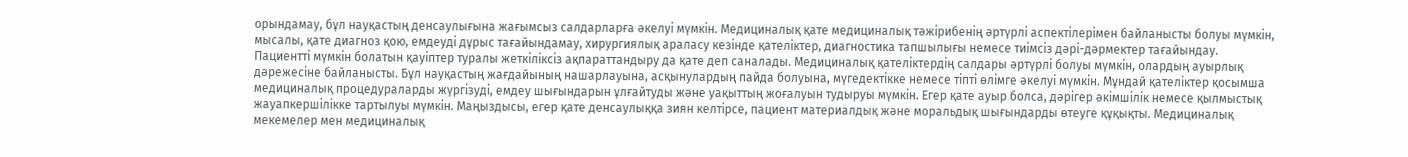орындамау, бұл науқастың денсаулығына жағымсыз салдарларға әкелуі мүмкін. Медициналық қате медициналық тәжірибенің әртүрлі аспектілерімен байланысты болуы мүмкін, мысалы, қате диагноз қою, емдеуді дұрыс тағайындамау, хирургиялық араласу кезінде қателіктер, диагностика тапшылығы немесе тиімсіз дәрі-дәрмектер тағайындау. Пациентті мүмкін болатын қауіптер туралы жеткіліксіз ақпараттандыру да қате деп саналады. Медициналық қателіктердің салдары әртүрлі болуы мүмкін, олардың ауырлық дәрежесіне байланысты. Бұл науқастың жағдайының нашарлауына, асқынулардың пайда болуына, мүгедектікке немесе тіпті өлімге әкелуі мүмкін. Мұндай қателіктер қосымша медициналық процедураларды жүргізуді, емдеу шығындарын ұлғайтуды және уақыттың жоғалуын тудыруы мүмкін. Егер қате ауыр болса, дәрігер әкімшілік немесе қылмыстық жауапкершілікке тартылуы мүмкін. Маңыздысы, егер қате денсаулыққа зиян келтірсе, пациент материалдық және моральдық шығындарды өтеуге құқықты. Медициналық мекемелер мен медициналық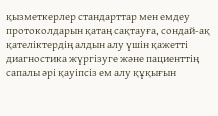қызметкерлер стандарттар мен емдеу протоколдарын қатаң сақтауға, сондай-ақ қателіктердің алдын алу үшін қажетті диагностика жүргізуге және пациенттің сапалы әрі қауіпсіз ем алу құқығын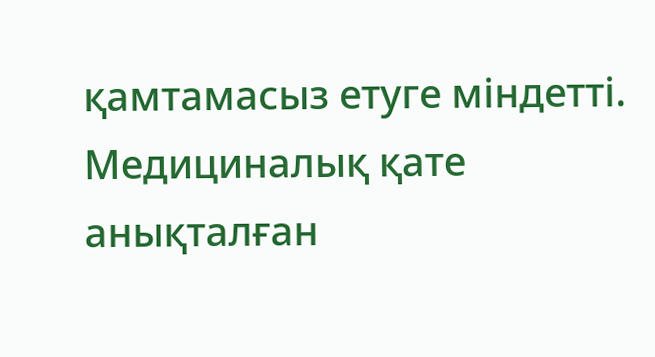қамтамасыз етуге міндетті. Медициналық қате анықталған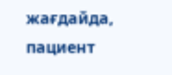жағдайда, пациент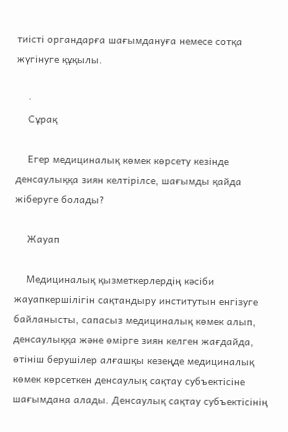тиісті органдарға шағымдануға немесе сотқа жүгінуге құқылы.

    ·
    Сұрақ

    Егер медициналық көмек көрсету кезінде денсаулыққа зиян келтірілсе, шағымды қайда жіберуге болады?

    Жауап

    Медициналық қызметкерлердің кәсіби жауапкершілігін сақтандыру институтын енгізуге байланысты, сапасыз медициналық көмек алып, денсаулыққа және өмірге зиян келген жағдайда, өтініш берушілер алғашқы кезеңде медициналық көмек көрсеткен денсаулық сақтау субъектісіне шағымдана алады. Денсаулық сақтау субъектісінің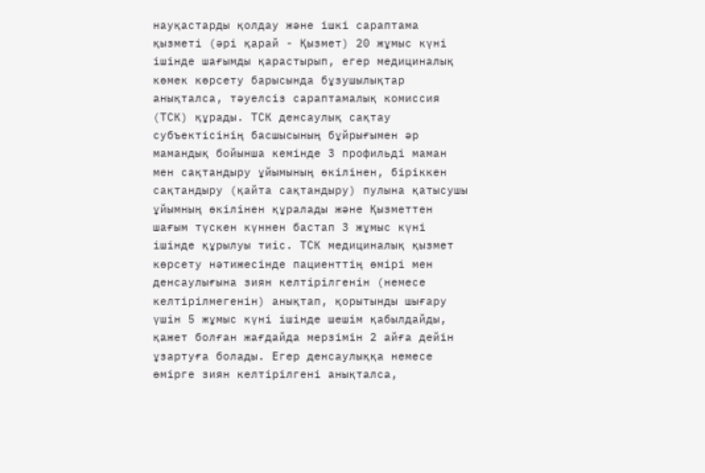науқастарды қолдау және ішкі сараптама қызметі (әрі қарай - Қызмет) 20 жұмыс күні ішінде шағымды қарастырып, егер медициналық көмек көрсету барысында бұзушылықтар анықталса, тәуелсіз сараптамалық комиссия (ТСК) құрады. ТСК денсаулық сақтау субъектісінің басшысының бұйрығымен әр мамандық бойынша кемінде 3 профильді маман мен сақтандыру ұйымының өкілінен, біріккен сақтандыру (қайта сақтандыру) пулына қатысушы ұйымның өкілінен құралады және Қызметтен шағым түскен күннен бастап 3 жұмыс күні ішінде құрылуы тиіс. ТСК медициналық қызмет көрсету нәтижесінде пациенттің өмірі мен денсаулығына зиян келтірілгенін (немесе келтірілмегенін) анықтап, қорытынды шығару үшін 5 жұмыс күні ішінде шешім қабылдайды, қажет болған жағдайда мерзімін 2 айға дейін ұзартуға болады. Егер денсаулыққа немесе өмірге зиян келтірілгені анықталса,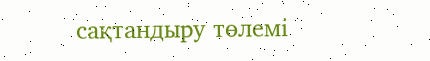сақтандыру төлемі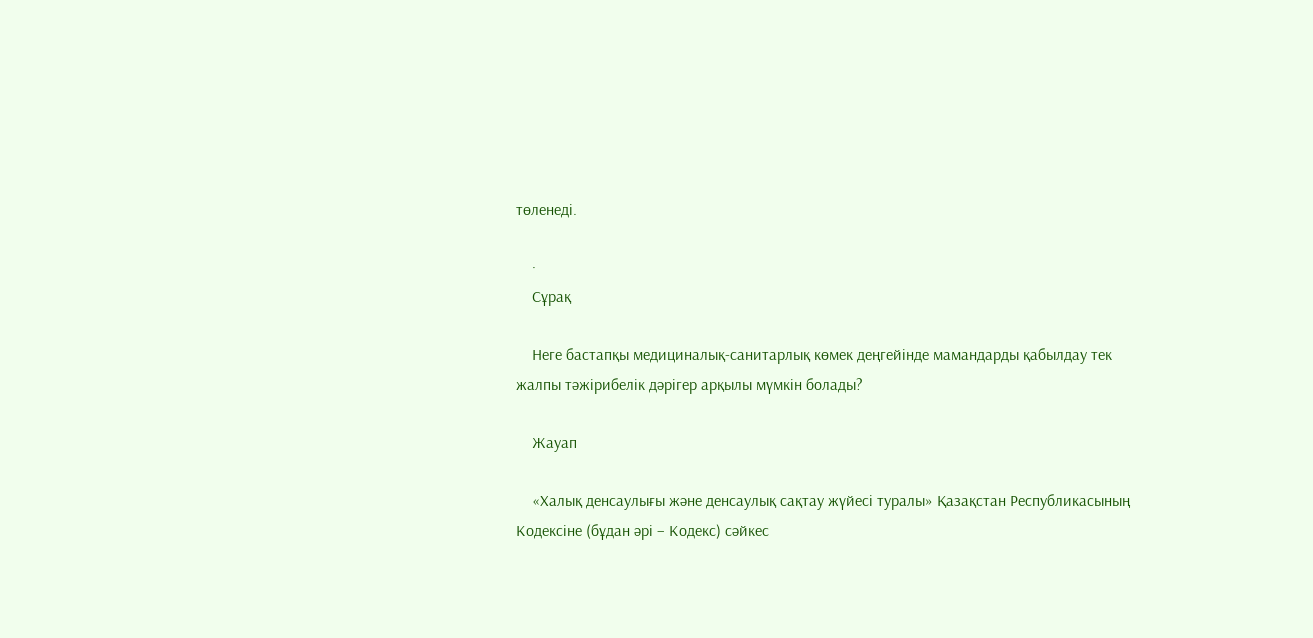төленеді.

    ·
    Сұрақ

    Неге бастапқы медициналық-санитарлық көмек деңгейінде мамандарды қабылдау тек жалпы тәжірибелік дәрігер арқылы мүмкін болады?

    Жауап

    «Халық денсаулығы және денсаулық сақтау жүйесі туралы» Қазақстан Республикасының Кодексіне (бұдан әрі – Кодекс) сәйкес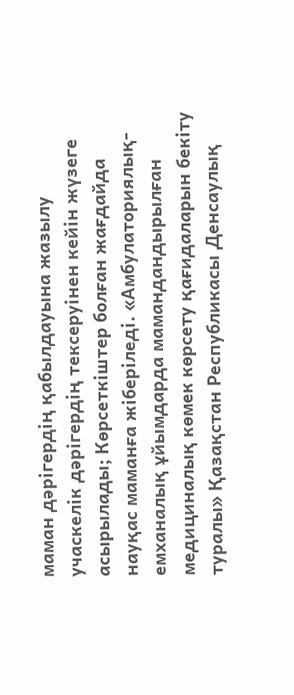маман дәрігердің қабылдауына жазылу учаскелік дәрігердің тексеруінен кейін жүзеге асырылады; Көрсеткіштер болған жағдайда науқас маманға жіберіледі. «Амбулаториялық-емханалық ұйымдарда мамандандырылған медициналық көмек көрсету қағидаларын бекіту туралы» Қазақстан Республикасы Денсаулық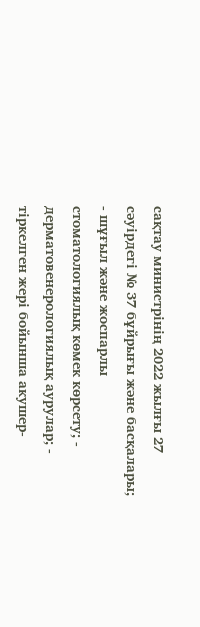сақтау министрінің 2022 жылғы 27 сәуірдегі № 37 бұйрығы және басқалары; - шұғыл және жоспарлы стоматологиялық көмек көрсету; - дерматовенерологиялық аурулар; - тіркелген жері бойынша акушер-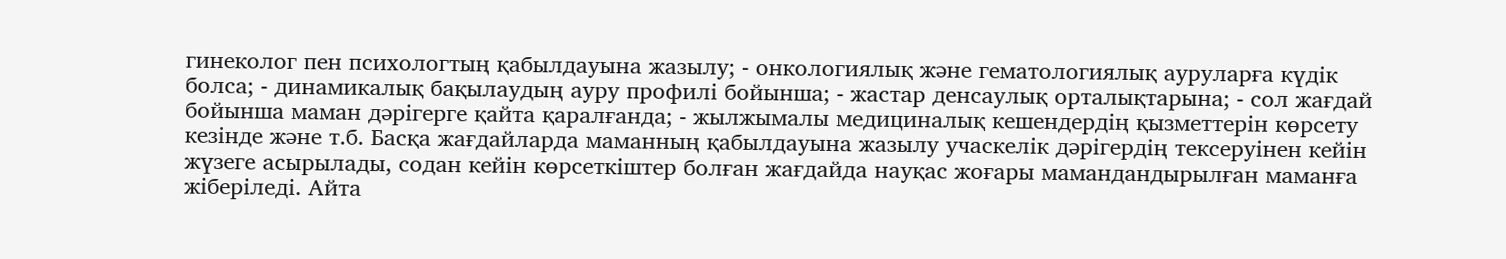гинеколог пен психологтың қабылдауына жазылу; - онкологиялық және гематологиялық ауруларға күдік болса; - динамикалық бақылаудың ауру профилі бойынша; - жастар денсаулық орталықтарына; - сол жағдай бойынша маман дәрігерге қайта қаралғанда; - жылжымалы медициналық кешендердің қызметтерін көрсету кезінде және т.б. Басқа жағдайларда маманның қабылдауына жазылу учаскелік дәрігердің тексеруінен кейін жүзеге асырылады, содан кейін көрсеткіштер болған жағдайда науқас жоғары мамандандырылған маманға жіберіледі. Айта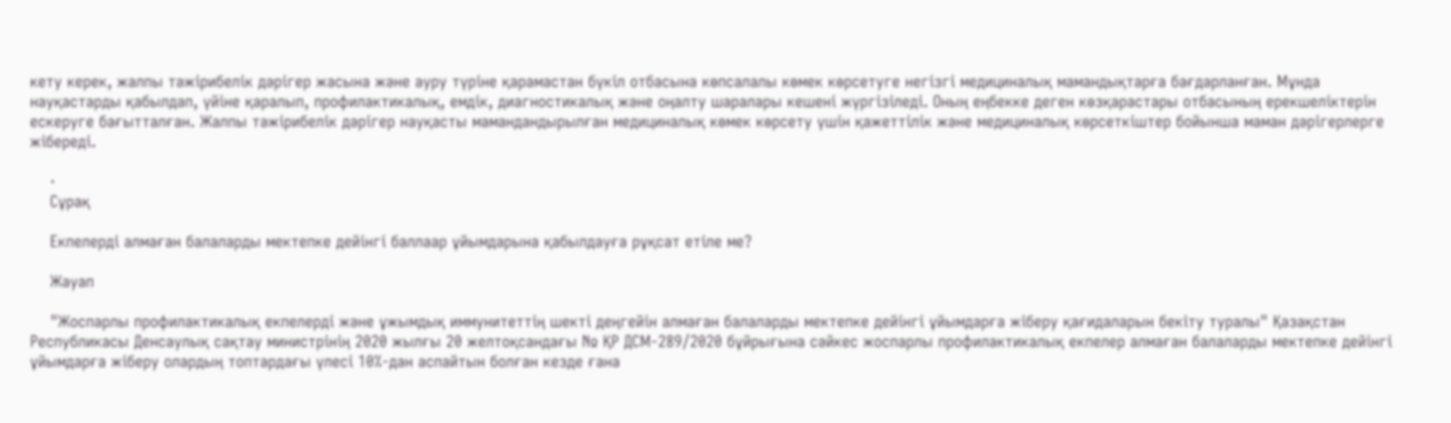кету керек, жалпы тәжірибелік дәрігер жасына және ауру түріне қарамастан бүкіл отбасына көпсалалы көмек көрсетуге негізгі медициналық мамандықтарға бағдарланған. Мұнда науқастарды қабылдап, үйіне қаралып, профилактикалық, емдік, диагностикалық және оңалту шаралары кешені жүргізіледі. Оның еңбекке деген көзқарастары отбасының ерекшеліктерін ескеруге бағытталған. Жалпы тәжірибелік дәрігер науқасты мамандандырылған медициналық көмек көрсету үшін қажеттілік және медициналық көрсеткіштер бойынша маман дәрігерлерге жібереді.

    ·
    Сұрақ

    Екпелерді алмаған балаларды мектепке дейінгі баллаар ұйымдарына қабылдауға рұқсат етіле ме?

    Жауап

    "Жоспарлы профилактикалық екпелерді және ұжымдық иммунитеттің шекті деңгейін алмаған балаларды мектепке дейінгі ұйымдарға жіберу қағидаларын бекіту туралы" Қазақстан Республикасы Денсаулық сақтау министрінің 2020 жылғы 20 желтоқсандағы № ҚР ДСМ-289/2020 бұйрығына сәйкес жоспарлы профилактикалық екпелер алмаған балаларды мектепке дейінгі ұйымдарға жіберу олардың топтардағы үлесі 10%-дан аспайтын болған кезде ғана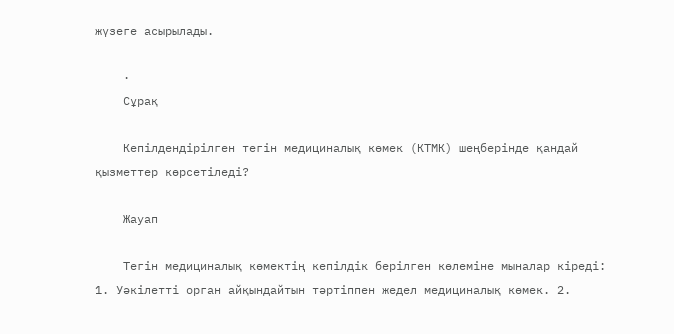жүзеге асырылады.

    ·
    Сұрақ

    Кепілдендірілген тегін медициналық көмек (КТМК) шеңберінде қандай қызметтер көрсетіледі?

    Жауап

    Тегін медициналық көмектің кепілдік берілген көлеміне мыналар кіреді: 1. Уәкілетті орган айқындайтын тәртіппен жедел медициналық көмек. 2.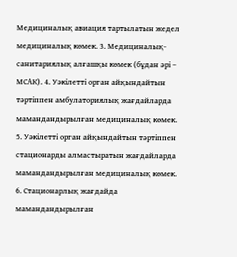Медициналық авиация тартылатын жедел медициналық көмек. 3. Медициналық-санитариялық алғашқы көмек (бұдан әрі – МСАК). 4. Уәкілетті орган айқындайтын тәртіппен амбулаториялық жағдайларда мамандандырылған медициналық көмек. 5. Уәкілетті орган айқындайтын тәртіппен стационарды алмастыратын жағдайларда мамандандырылған медициналық көмек. 6. Стационарлық жағдайда мамандандырылған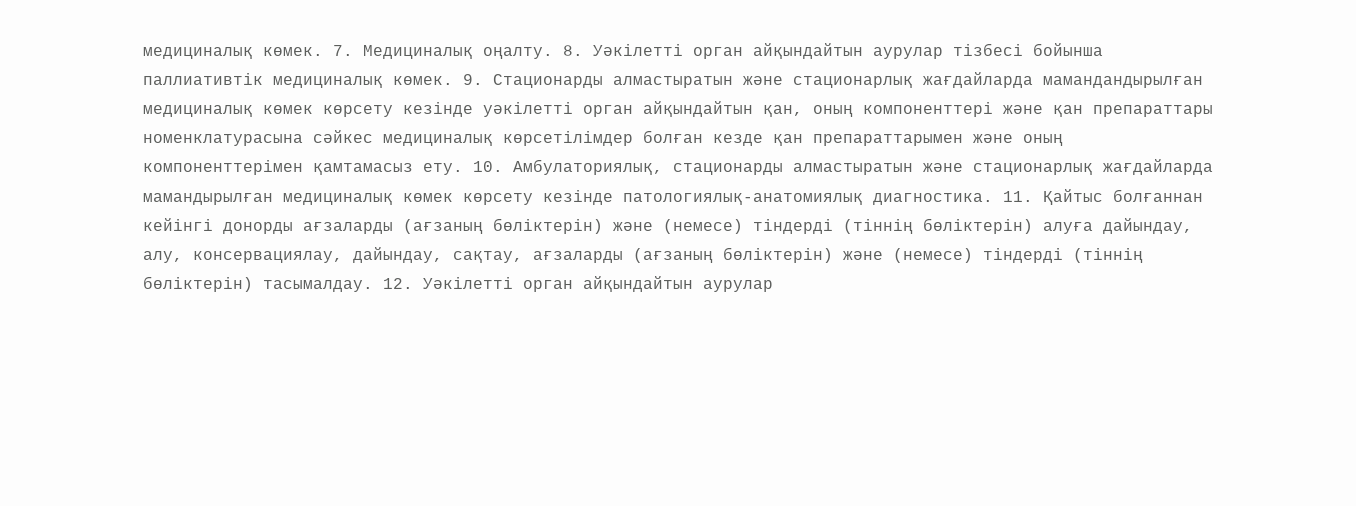медициналық көмек. 7. Медициналық оңалту. 8. Уәкілетті орган айқындайтын аурулар тізбесі бойынша паллиативтік медициналық көмек. 9. Стационарды алмастыратын және стационарлық жағдайларда мамандандырылған медициналық көмек көрсету кезінде уәкілетті орган айқындайтын қан, оның компоненттері және қан препараттары номенклатурасына сәйкес медициналық көрсетілімдер болған кезде қан препараттарымен және оның компоненттерімен қамтамасыз ету. 10. Амбулаториялық, стационарды алмастыратын және стационарлық жағдайларда мамандырылған медициналық көмек көрсету кезінде патологиялық-анатомиялық диагностика. 11. Қайтыс болғаннан кейінгі донорды ағзаларды (ағзаның бөліктерін) және (немесе) тіндерді (тіннің бөліктерін) алуға дайындау, алу, консервациялау, дайындау, сақтау, ағзаларды (ағзаның бөліктерін) және (немесе) тіндерді (тіннің бөліктерін) тасымалдау. 12. Уәкілетті орган айқындайтын аурулар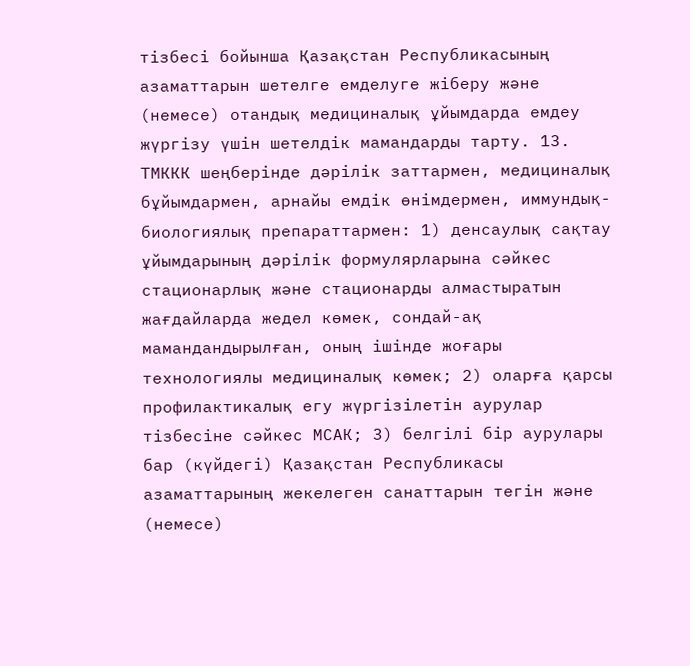тізбесі бойынша Қазақстан Республикасының азаматтарын шетелге емделуге жіберу және (немесе) отандық медициналық ұйымдарда емдеу жүргізу үшін шетелдік мамандарды тарту. 13. ТМККК шеңберінде дәрілік заттармен, медициналық бұйымдармен, арнайы емдік өнімдермен, иммундық-биологиялық препараттармен: 1) денсаулық сақтау ұйымдарының дәрілік формулярларына сәйкес стационарлық және стационарды алмастыратын жағдайларда жедел көмек, сондай-ақ мамандандырылған, оның ішінде жоғары технологиялы медициналық көмек; 2) оларға қарсы профилактикалық егу жүргізілетін аурулар тізбесіне сәйкес МСАК; 3) белгілі бір аурулары бар (күйдегі) Қазақстан Республикасы азаматтарының жекелеген санаттарын тегін және (немесе)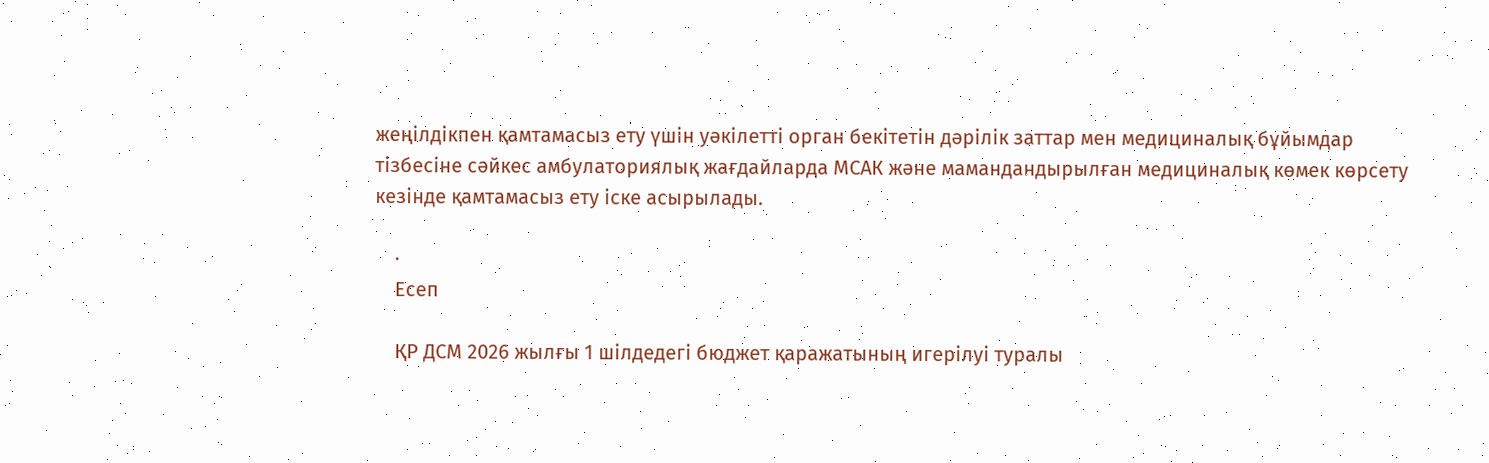жеңілдікпен қамтамасыз ету үшін уәкілетті орган бекітетін дәрілік заттар мен медициналық бұйымдар тізбесіне сәйкес амбулаториялық жағдайларда МСАК және мамандандырылған медициналық көмек көрсету кезінде қамтамасыз ету іске асырылады.

    ·
    Есеп

    ҚР ДСМ 2026 жылғы 1 шілдедегі бюджет қаражатының игерілуі туралы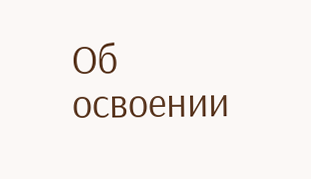Об освоении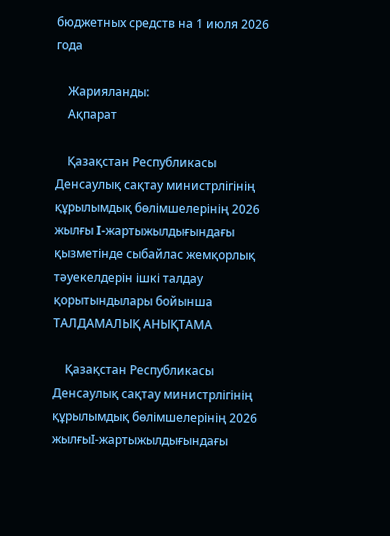бюджетных средств на 1 июля 2026 года

    Жарияланды:
    Ақпарат

    Қазақстан Республикасы Денсаулық сақтау министрлігінің құрылымдық бөлімшелерінің 2026 жылғы I-жартыжылдығындағы қызметінде сыбайлас жемқорлық тәуекелдерін ішкі талдау қорытындылары бойынша ТАЛДАМАЛЫҚ АНЫҚТАМА

    Қазақстан Республикасы Денсаулық сақтау министрлігінің құрылымдық бөлімшелерінің 2026 жылғыI-жартыжылдығындағы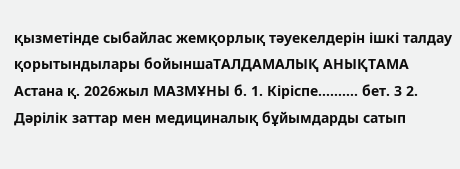қызметінде сыбайлас жемқорлық тәуекелдерін ішкі талдау қорытындылары бойыншаТАЛДАМАЛЫҚ АНЫҚТАМА Астана қ. 2026жыл МАЗМҰНЫ б. 1. Кіріспе………. бет. 3 2. Дәрілік заттар мен медициналық бұйымдарды сатып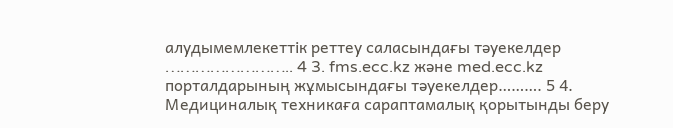алудымемлекеттік реттеу саласындағы тәуекелдер …………………….. 4 3. fms.ecc.kz және med.ecc.kz порталдарының жұмысындағы тәуекелдер………. 5 4. Медициналық техникаға сараптамалық қорытынды беру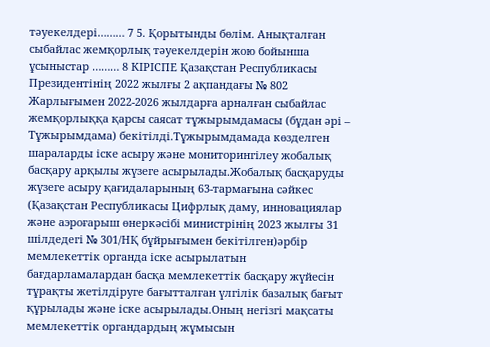тәуекелдері……… 7 5. Қорытынды бөлім. Анықталған сыбайлас жемқорлық тәуекелдерін жою бойынша ұсыныстар ……… 8 КІРІСПЕ Қазақстан Республикасы Президентінің 2022 жылғы 2 ақпандағы № 802 Жарлығымен 2022-2026 жылдарға арналған сыбайлас жемқорлыққа қарсы саясат тұжырымдамасы (бұдан әрі – Тұжырымдама) бекітілді.Тұжырымдамада көзделген шараларды іске асыру және мониторингілеу жобалық басқару арқылы жүзеге асырылады.Жобалық басқаруды жүзеге асыру қағидаларының 63-тармағына сәйкес (Қазақстан Республикасы Цифрлық даму, инновациялар және аэроғарыш өнеркәсібі министрінің 2023 жылғы 31 шілдедегі № 301/НҚ бұйрығымен бекітілген)әрбір мемлекеттік органда іске асырылатын бағдарламалардан басқа мемлекеттік басқару жүйесін тұрақты жетілдіруге бағытталған үлгілік базалық бағыт құрылады және іске асырылады.Оның негізгі мақсаты мемлекеттік органдардың жұмысын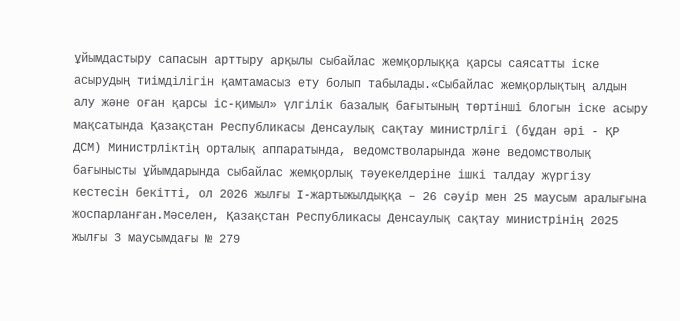ұйымдастыру сапасын арттыру арқылы сыбайлас жемқорлыққа қарсы саясатты іске асырудың тиімділігін қамтамасыз ету болып табылады.«Сыбайлас жемқорлықтың алдын алу және оған қарсы іс-қимыл» үлгілік базалық бағытының төртінші блогын іске асыру мақсатында Қазақстан Республикасы Денсаулық сақтау министрлігі (бұдан әрі - ҚР ДСМ) Министрліктің орталық аппаратында, ведомстволарында және ведомстволық бағынысты ұйымдарында сыбайлас жемқорлық тәуекелдеріне ішкі талдау жүргізу кестесін бекітті, ол 2026 жылғы І-жартыжылдыққа – 26 сәуір мен 25 маусым аралығына жоспарланған.Мәселен, Қазақстан Республикасы Денсаулық сақтау министрінің 2025 жылғы 3 маусымдағы № 279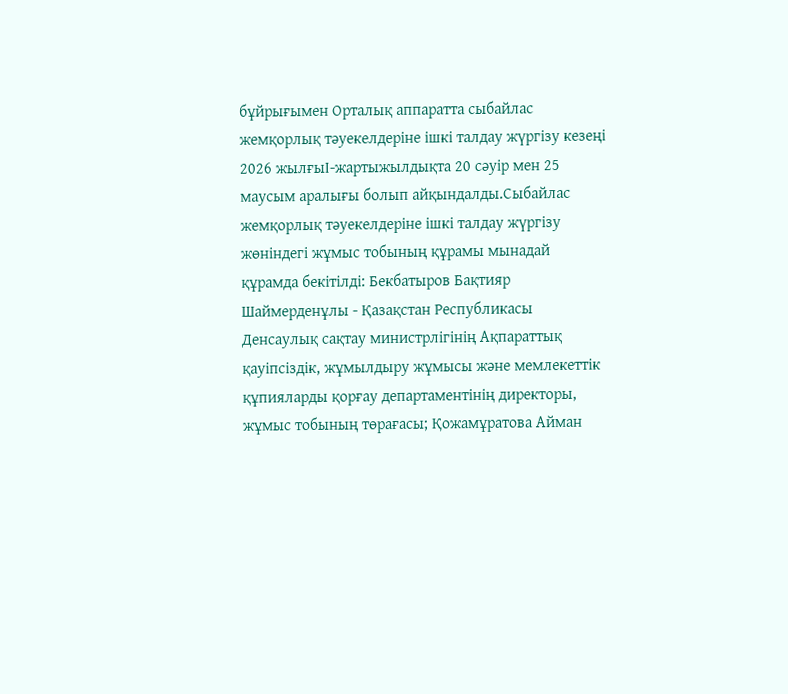бұйрығымен Орталық аппаратта сыбайлас жемқорлық тәуекелдеріне ішкі талдау жүргізу кезеңі 2026 жылғыІ-жартыжылдықта 20 сәуір мен 25 маусым аралығы болып айқындалды.Сыбайлас жемқорлық тәуекелдеріне ішкі талдау жүргізу жөніндегі жұмыс тобының құрамы мынадай құрамда бекітілді: Бекбатыров Бақтияр Шаймерденұлы - Қазақстан Республикасы Денсаулық сақтау министрлігінің Ақпараттық қауіпсіздік, жұмылдыру жұмысы және мемлекеттік құпияларды қорғау департаментінің директоры, жұмыс тобының төрағасы; Қожамұратова Айман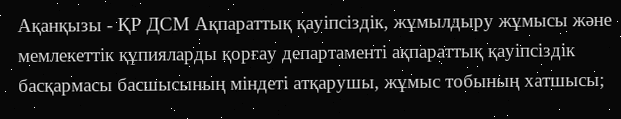Ақанқызы - ҚР ДСМ Ақпараттық қауіпсіздік, жұмылдыру жұмысы және мемлекеттік құпияларды қорғау департаменті ақпараттық қауіпсіздік басқармасы басшысының міндеті атқарушы, жұмыс тобының хатшысы;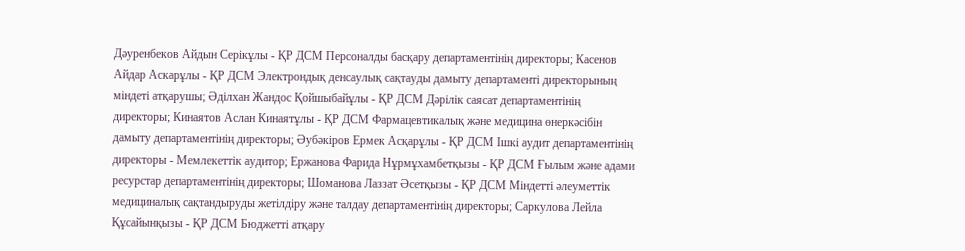Дәуренбеков Айдын Серікұлы - ҚР ДСМ Персоналды басқару департаментінің директоры; Касенов Айдар Аскарұлы - ҚР ДСМ Электрондық денсаулық сақтауды дамыту департаменті директорының міндеті атқарушы; Әділхан Жандос Қойшыбайұлы - ҚР ДСМ Дәрілік саясат департаментінің директоры; Кинаятов Аслан Кинаятұлы - ҚР ДСМ Фармацевтикалық және медицина өнеркәсібін дамыту департаментінің директоры; Әубәкіров Ермек Асқарұлы - ҚР ДСМ Ішкі аудит департаментінің директоры - Мемлекеттік аудитор; Ержанова Фарида Нұрмұхамбетқызы - ҚР ДСМ Ғылым және адами ресурстар департаментінің директоры; Шоманова Лаззат Әсетқызы - ҚР ДСМ Міндетті әлеуметтік медициналық сақтандыруды жетілдіру және талдау департаментінің директоры; Саркулова Лейла Құсайынқызы - ҚР ДСМ Бюджетті атқару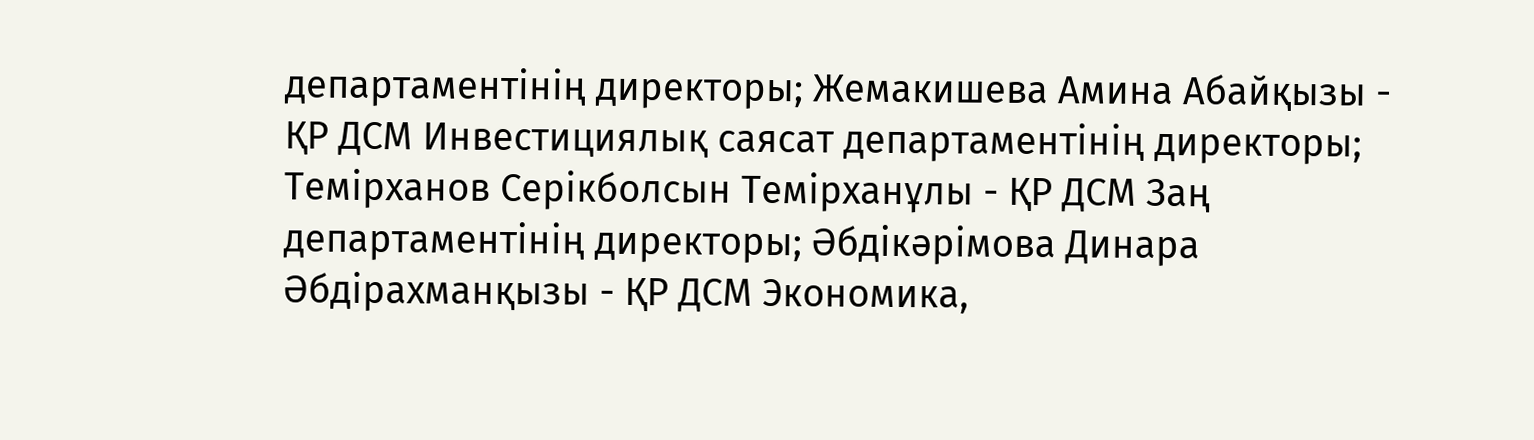департаментінің директоры; Жемакишева Амина Абайқызы - ҚР ДСМ Инвестициялық саясат департаментінің директоры; Темірханов Серікболсын Темірханұлы - ҚР ДСМ Заң департаментінің директоры; Әбдікәрімова Динара Әбдірахманқызы - ҚР ДСМ Экономика,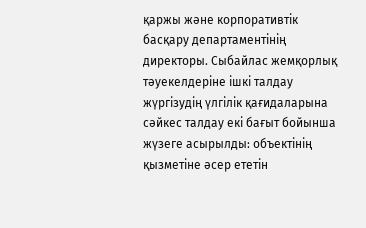қаржы және корпоративтік басқару департаментінің директоры. Сыбайлас жемқорлық тәуекелдеріне ішкі талдау жүргізудің үлгілік қағидаларына сәйкес талдау екі бағыт бойынша жүзеге асырылды: объектінің қызметіне әсер ететін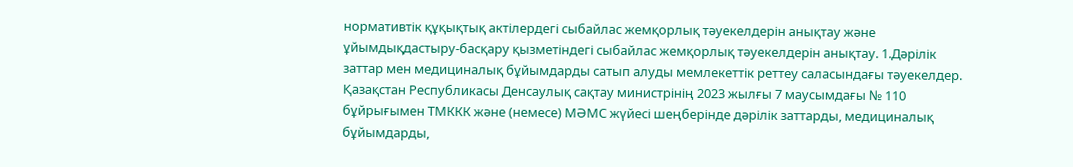нормативтік құқықтық актілердегі сыбайлас жемқорлық тәуекелдерін анықтау және ұйымдықдастыру-басқару қызметіндегі сыбайлас жемқорлық тәуекелдерін анықтау. 1.Дәрілік заттар мен медициналық бұйымдарды сатып алуды мемлекеттік реттеу саласындағы тәуекелдер. Қазақстан Республикасы Денсаулық сақтау министрінің 2023 жылғы 7 маусымдағы № 110 бұйрығымен ТМККК және (немесе) МӘМС жүйесі шеңберінде дәрілік заттарды, медициналық бұйымдарды,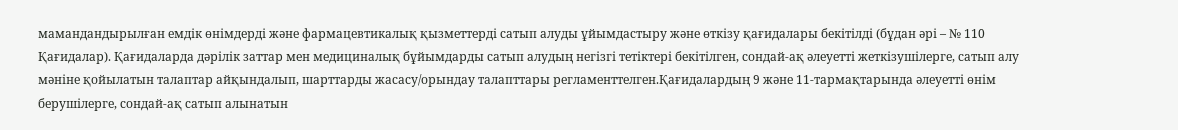мамандандырылған емдік өнімдерді және фармацевтикалық қызметтерді сатып алуды ұйымдастыру және өткізу қағидалары бекітілді (бұдан әрі – № 110 Қағидалар). Қағидаларда дәрілік заттар мен медициналық бұйымдарды сатып алудың негізгі тетіктері бекітілген, сондай-ақ әлеуетті жеткізушілерге, сатып алу мәніне қойылатын талаптар айқындалып, шарттарды жасасу/орындау талапттары регламенттелген.Қағидалардың 9 және 11-тармақтарында әлеуетті өнім берушілерге, сондай-ақ сатып алынатын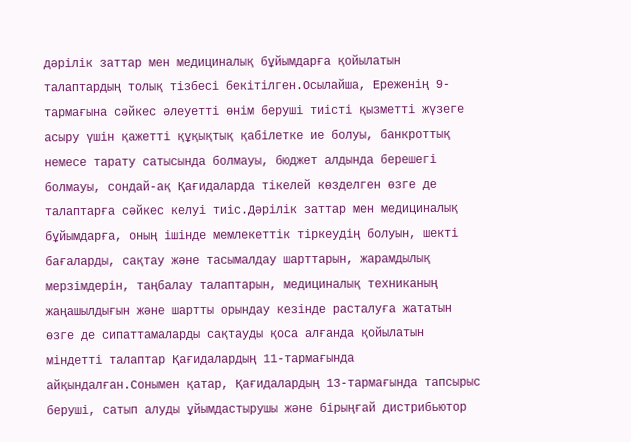дәрілік заттар мен медициналық бұйымдарға қойылатын талаптардың толық тізбесі бекітілген.Осылайша, Ереженің 9-тармағына сәйкес әлеуетті өнім беруші тиісті қызметті жүзеге асыру үшін қажетті құқықтық қабілетке ие болуы, банкроттық немесе тарату сатысында болмауы, бюджет алдында берешегі болмауы, сондай-ақ Қағидаларда тікелей көзделген өзге де талаптарға сәйкес келуі тиіс.Дәрілік заттар мен медициналық бұйымдарға, оның ішінде мемлекеттік тіркеудің болуын, шекті бағаларды, сақтау және тасымалдау шарттарын, жарамдылық мерзімдерін, таңбалау талаптарын, медициналық техниканың жаңашылдығын және шартты орындау кезінде расталуға жататын өзге де сипаттамаларды сақтауды қоса алғанда қойылатын міндетті талаптар Қағидалардың 11-тармағында айқындалған.Сонымен қатар, Қағидалардың 13-тармағында тапсырыс беруші, сатып алуды ұйымдастырушы және бірыңғай дистрибьютор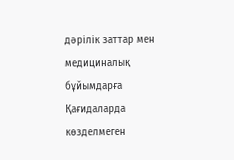дәрілік заттар мен медициналық бұйымдарға Қағидаларда көзделмеген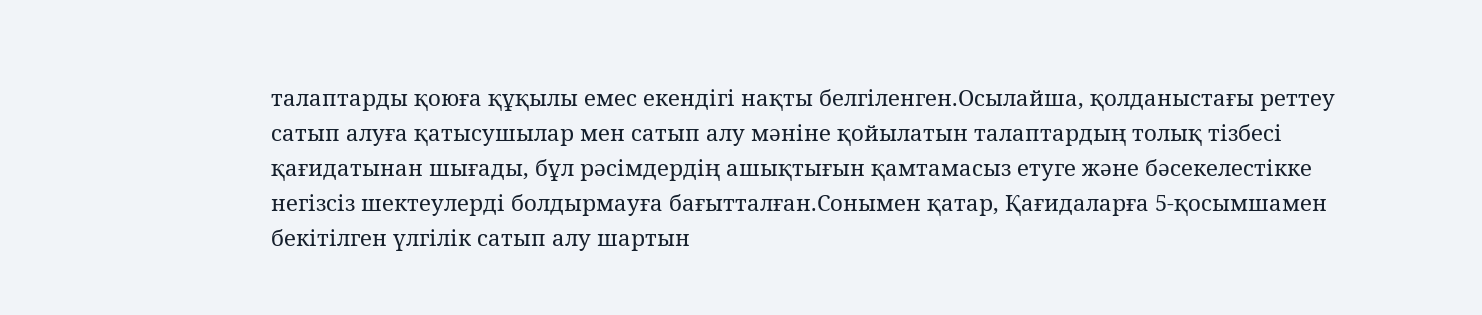талаптарды қоюға құқылы емес екендігі нақты белгіленген.Осылайша, қолданыстағы реттеу сатып алуға қатысушылар мен сатып алу мәніне қойылатын талаптардың толық тізбесі қағидатынан шығады, бұл рәсімдердің ашықтығын қамтамасыз етуге және бәсекелестікке негізсіз шектеулерді болдырмауға бағытталған.Сонымен қатар, Қағидаларға 5-қосымшамен бекітілген үлгілік сатып алу шартын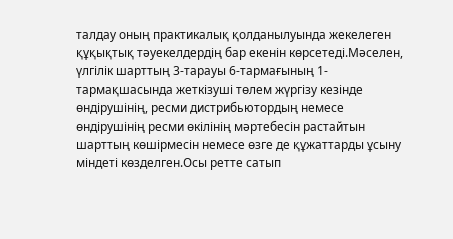талдау оның практикалық қолданылуында жекелеген құқықтық тәуекелдердің бар екенін көрсетеді.Мәселен, үлгілік шарттың 3-тарауы 6-тармағының 1-тармақшасында жеткізуші төлем жүргізу кезінде өндірушінің, ресми дистрибьютордың немесе өндірушінің ресми өкілінің мәртебесін растайтын шарттың көшірмесін немесе өзге де құжаттарды ұсыну міндеті көзделген.Осы ретте сатып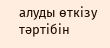алуды өткізу тәртібін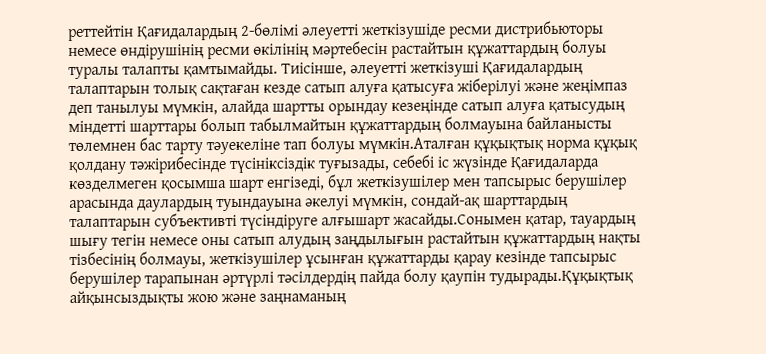реттейтін Қағидалардың 2-бөлімі әлеуетті жеткізушіде ресми дистрибьюторы немесе өндірушінің ресми өкілінің мәртебесін растайтын құжаттардың болуы туралы талапты қамтымайды. Тиісінше, әлеуетті жеткізуші Қағидалардың талаптарын толық сақтаған кезде сатып алуға қатысуға жіберілуі және жеңімпаз деп танылуы мүмкін, алайда шартты орындау кезеңінде сатып алуға қатысудың міндетті шарттары болып табылмайтын құжаттардың болмауына байланысты төлемнен бас тарту тәуекеліне тап болуы мүмкін.Аталған құқықтық норма құқық қолдану тәжірибесінде түсініксіздік туғызады, себебі іс жүзінде Қағидаларда көзделмеген қосымша шарт енгізеді, бұл жеткізушілер мен тапсырыс берушілер арасында даулардың туындауына әкелуі мүмкін, сондай-ақ шарттардың талаптарын субъективті түсіндіруге алғышарт жасайды.Сонымен қатар, тауардың шығу тегін немесе оны сатып алудың заңдылығын растайтын құжаттардың нақты тізбесінің болмауы, жеткізушілер ұсынған құжаттарды қарау кезінде тапсырыс берушілер тарапынан әртүрлі тәсілдердің пайда болу қаупін тудырады.Құқықтық айқынсыздықты жою және заңнаманың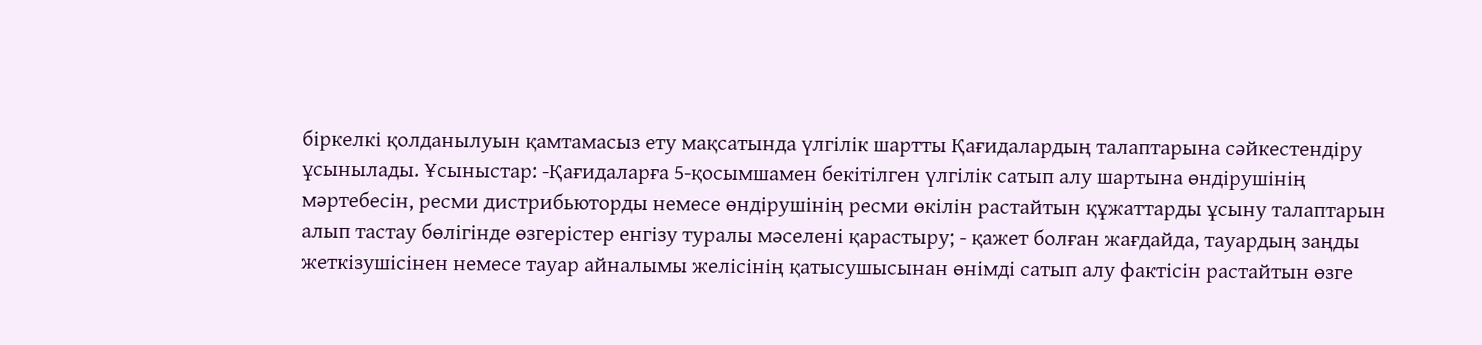біркелкі қолданылуын қамтамасыз ету мақсатында үлгілік шартты Қағидалардың талаптарына сәйкестендіру ұсынылады. Ұсыныстар: -Қағидаларға 5-қосымшамен бекітілген үлгілік сатып алу шартына өндірушінің мәртебесін, ресми дистрибьюторды немесе өндірушінің ресми өкілін растайтын құжаттарды ұсыну талаптарын алып тастау бөлігінде өзгерістер енгізу туралы мәселені қарастыру; - қажет болған жағдайда, тауардың заңды жеткізушісінен немесе тауар айналымы желісінің қатысушысынан өнімді сатып алу фактісін растайтын өзге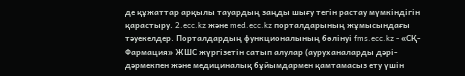де құжаттар арқылы тауардың заңды шығу тегін растау мүмкіндігін қарастыру. 2.ecc.kz және med.ecc.kz порталдарының жұмысындағы тәуекелдер. Порталдардың функционалының бөлінуі fms.ecc.kz - «СҚ-Фармация» ЖШС жүргізетін сатып алулар (ауруханаларды дәрі-дәрмекпен және медициналық бұйымдармен қамтамасыз ету үшін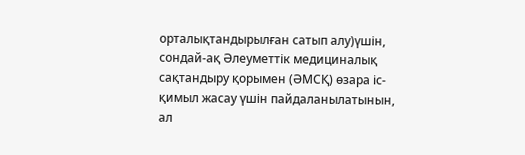орталықтандырылған сатып алу)үшін, сондай-ақ Әлеуметтік медициналық сақтандыру қорымен (ӘМСҚ) өзара іс-қимыл жасау үшін пайдаланылатынын, ал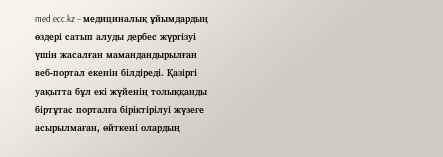med.ecc.kz – медициналық ұйымдардың өздері сатып алуды дербес жүргізуі үшін жасалған мамандандырылған веб-портал екенін білдіреді. Қазіргі уақытта бұл екі жүйенің толыққанды біртұтас порталға біріктірілуі жүзеге асырылмаған, өйткені олардың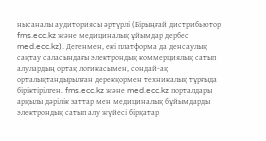нысаналы аудиториясы әртүрлі (Бірыңғай дистрибьютор fms.ecc.kz және медициналық ұйымдар дербес med.ecc.kz). Дегенмен, екі платформа да денсаулық сақтау саласындағы электрондық коммерциялық сатып алулардың ортақ логикасымен, сондай-ақ орталықтандырылған дерекқормен техникалық тұрғыда біріктірілген. fms.ecc.kz және med.ecc.kz порталдары арқылы дәрілік заттар мен медициналық бұйымдарды электрондық сатып алу жүйесі бірқатар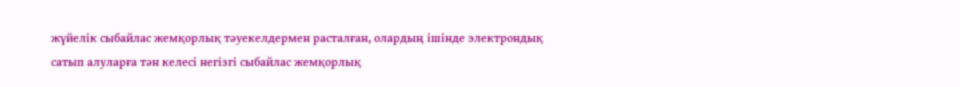жүйелік сыбайлас жемқорлық тәуекелдермен расталған, олардың ішінде электрондық сатып алуларға тән келесі негізгі сыбайлас жемқорлық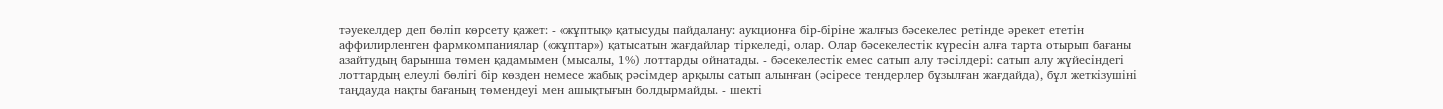тәуекелдер деп бөліп көрсету қажет: - «жұптық» қатысуды пайдалану: аукционға бір-біріне жалғыз бәсекелес ретінде әрекет ететін аффилирленген фармкомпаниялар («жұптар») қатысатын жағдайлар тіркеледі, олар. Олар бәсекелестік күресін алға тарта отырып бағаны азайтудың барынша төмен қадамымен (мысалы, 1%) лоттарды ойнатады. - бәсекелестік емес сатып алу тәсілдері: сатып алу жүйесіндегі лоттардың елеулі бөлігі бір көзден немесе жабық рәсімдер арқылы сатып алынған (әсіресе тендерлер бұзылған жағдайда), бұл жеткізушіні таңдауда нақты бағаның төмендеуі мен ашықтығын болдырмайды. - шекті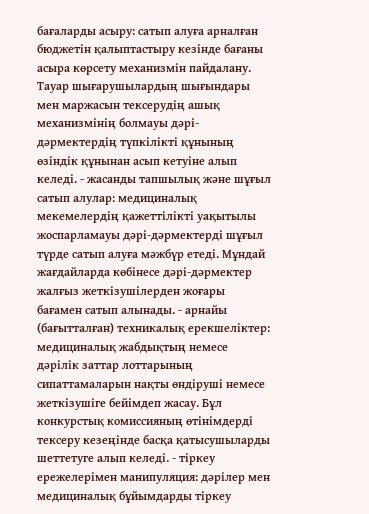бағаларды асыру: сатып алуға арналған бюджетін қалыптастыру кезінде бағаны асыра көрсету механизмін пайдалану. Тауар шығарушылардың шығындары мен маржасын тексерудің ашық механизмінің болмауы дәрі-дәрмектердің түпкілікті құнының өзіндік құнынан асып кетуіне алып келеді. - жасанды тапшылық және шұғыл сатып алулар: медициналық мекемелердің қажеттілікті уақытылы жоспарламауы дәрі-дәрмектерді шұғыл түрде сатып алуға мәжбүр етеді. Мұндай жағдайларда көбінесе дәрі-дәрмектер жалғыз жеткізушілерден жоғары бағамен сатып алынады. - арнайы (бағытталған) техникалық ерекшеліктер: медициналық жабдықтың немесе дәрілік заттар лоттарының сипаттамаларын нақты өндіруші немесе жеткізушіге бейімдеп жасау. Бұл конкурстық комиссияның өтінімдерді тексеру кезеңінде басқа қатысушыларды шеттетуге алып келеді. - тіркеу ережелерімен манипуляция: дәрілер мен медициналық бұйымдарды тіркеу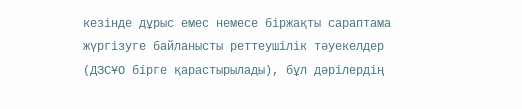кезінде дұрыс емес немесе біржақты сараптама жүргізуге байланысты реттеушілік тәуекелдер (ДЗСҰО бірге қарастырылады), бұл дәрілердің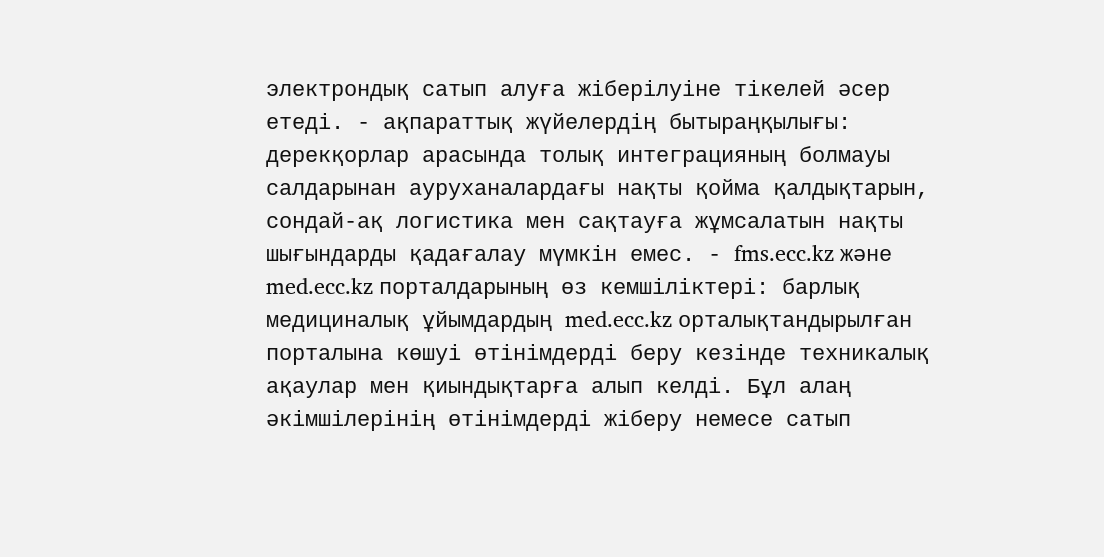электрондық сатып алуға жіберілуіне тікелей әсер етеді. - ақпараттық жүйелердің бытыраңқылығы: дерекқорлар арасында толық интеграцияның болмауы салдарынан ауруханалардағы нақты қойма қалдықтарын, сондай-ақ логистика мен сақтауға жұмсалатын нақты шығындарды қадағалау мүмкін емес. - fms.ecc.kz және med.ecc.kz порталдарының өз кемшіліктері: барлық медициналық ұйымдардың med.ecc.kz орталықтандырылған порталына көшуі өтінімдерді беру кезінде техникалық ақаулар мен қиындықтарға алып келді. Бұл алаң әкімшілерінің өтінімдерді жіберу немесе сатып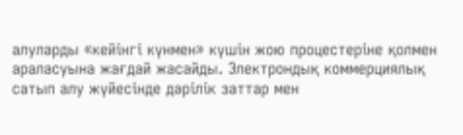алуларды «кейінгі күнмен» күшін жою процестеріне қолмен араласуына жағдай жасайды. Электрондық коммерциялық сатып алу жүйесінде дәрілік заттар мен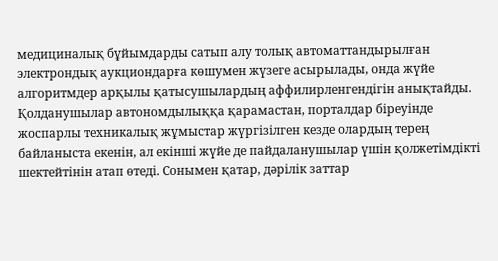медициналық бұйымдарды сатып алу толық автоматтандырылған электрондық аукциондарға көшумен жүзеге асырылады, онда жүйе алгоритмдер арқылы қатысушылардың аффилирленгендігін анықтайды. Қолданушылар автономдылыққа қарамастан, порталдар біреуінде жоспарлы техникалық жұмыстар жүргізілген кезде олардың терең байланыста екенін, ал екінші жүйе де пайдаланушылар үшін қолжетімдікті шектейтінін атап өтеді. Сонымен қатар, дәрілік заттар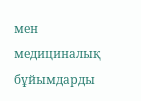мен медициналық бұйымдарды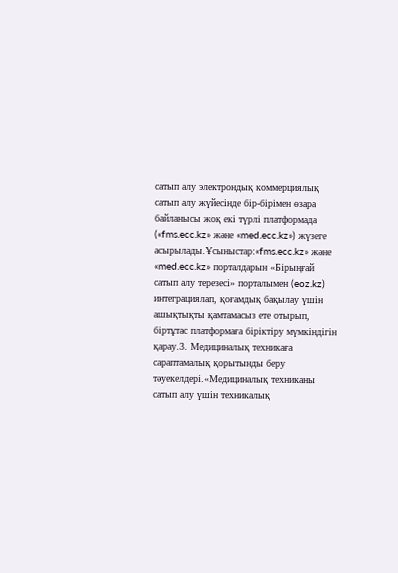сатып алу электрондық коммерциялық сатып алу жүйесінде бір-бірімен өзара байланысы жоқ екі түрлі платформада («fms.ecc.kz» және «med.ecc.kz») жүзеге асырылады.Ұсыныстар:«fms.ecc.kz» және «med.ecc.kz» порталдарын «Бірыңғай сатып алу терезесі» порталымен (eoz.kz) интеграциялап, қоғамдық бақылау үшін ашықтықты қамтамасыз ете отырып, біртұтас платформаға біріктіру мүмкіндігін қарау.3. Медициналық техникаға сараптамалық қорытынды беру тәуекелдері.«Медициналық техниканы сатып алу үшін техникалық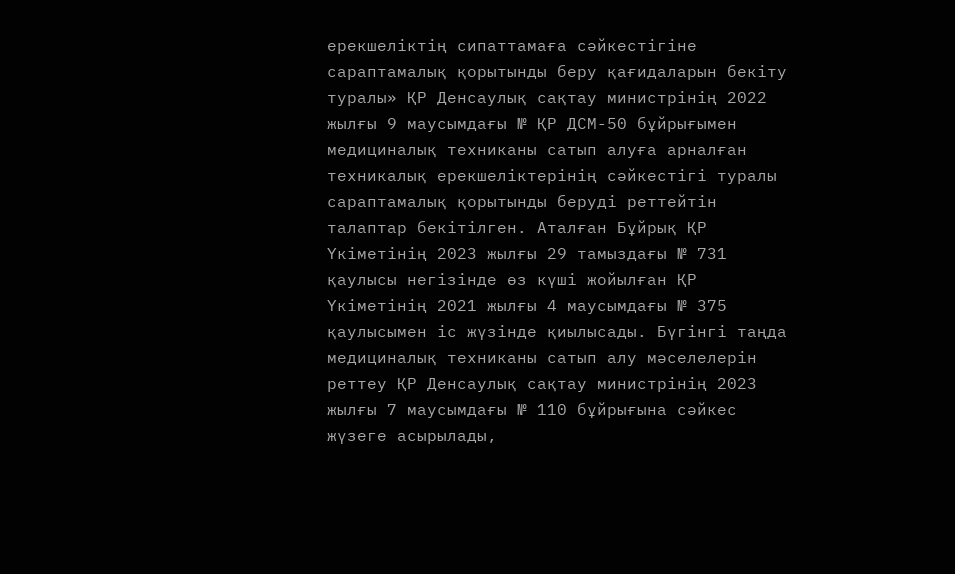ерекшеліктің сипаттамаға сәйкестігіне сараптамалық қорытынды беру қағидаларын бекіту туралы» ҚР Денсаулық сақтау министрінің 2022 жылғы 9 маусымдағы № ҚР ДСМ-50 бұйрығымен медициналық техниканы сатып алуға арналған техникалық ерекшеліктерінің сәйкестігі туралы сараптамалық қорытынды беруді реттейтін талаптар бекітілген. Аталған Бұйрық ҚР Үкіметінің 2023 жылғы 29 тамыздағы № 731 қаулысы негізінде өз күші жойылған ҚР Үкіметінің 2021 жылғы 4 маусымдағы № 375 қаулысымен іс жүзінде қиылысады. Бүгінгі таңда медициналық техниканы сатып алу мәселелерін реттеу ҚР Денсаулық сақтау министрінің 2023 жылғы 7 маусымдағы № 110 бұйрығына сәйкес жүзеге асырылады,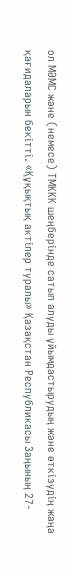ол МӘМС және (немесе) ТМККК шеңберінде сатып алуды ұйымдастырудың және өткізудің жаңа қағидаларын бекітті. «Құқықтық актілер туралы» Қазақстан Республикасы Заңының 27-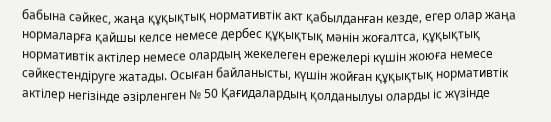бабына сәйкес, жаңа құқықтық нормативтік акт қабылданған кезде, егер олар жаңа нормаларға қайшы келсе немесе дербес құқықтық мәнін жоғалтса, құқықтық нормативтік актілер немесе олардың жекелеген ережелері күшін жоюға немесе сәйкестендіруге жатады. Осыған байланысты, күшін жойған құқықтық нормативтік актілер негізінде әзірленген № 50 Қағидалардың қолданылуы оларды іс жүзінде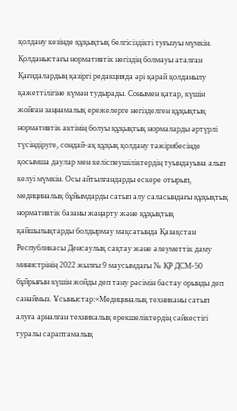қолдану кезінде құқықтық белгісіздікті туғызуы мүмкін. Қолданыстағы нормативтік негіздің болмауы аталған Қағидалардың қазіргі редакцияда әрі қарай қолданылу қажеттілігіне күмән тудырады. Сонымен қатар, күшін жойған заңнамалық ережелерге негізделген құқықтық нормативтік актінің болуы құқықтық нормаларды әртүрлі түсіндіруге, сондай-ақ құқық қолдану тәжірибесінде қосымша даулар мен келіспеушіліктердің туындауына алып келуі мүмкін. Осы айтылғандарды ескере отырып, медициналық бұйымдарды сатып алу саласындағы құқықтық нормативтік базаны жаңарту және құқықтық қайшылықтарды болдырмау мақсатында Қазақстан Республикасы Денсаулық сақтау және әлеуметтік даму министрінің 2022 жылғы 9 маусымдағы № ҚР ДСМ-50 бұйрығын күшін жойды деп тану рәсімін бастау орынды деп санаймыз. Ұсыныстар:«Медициналық техниканы сатып алуға арналған техникалық ерекшеліктердің сәйкестігі туралы сараптамалық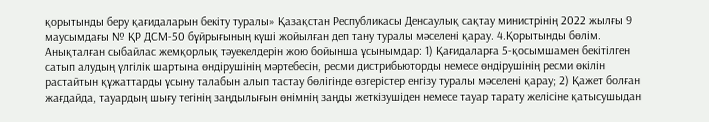қорытынды беру қағидаларын бекіту туралы» Қазақстан Республикасы Денсаулық сақтау министрінің 2022 жылғы 9 маусымдағы № ҚР ДСМ-50 бұйрығының күші жойылған деп тану туралы мәселені қарау. 4.Қорытынды бөлім. Анықталған сыбайлас жемқорлық тәуекелдерін жою бойынша ұсынымдар: 1) Қағидаларға 5-қосымшамен бекітілген сатып алудың үлгілік шартына өндірушінің мәртебесін, ресми дистрибьюторды немесе өндірушінің ресми өкілін растайтын құжаттарды ұсыну талабын алып тастау бөлігінде өзгерістер енгізу туралы мәселені қарау; 2) Қажет болған жағдайда, тауардың шығу тегінің заңдылығын өнімнің заңды жеткізушіден немесе тауар тарату желісіне қатысушыдан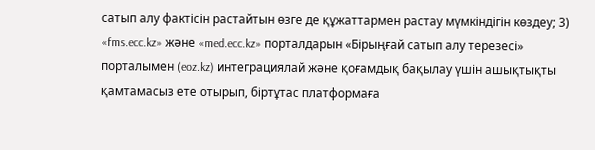сатып алу фактісін растайтын өзге де құжаттармен растау мүмкіндігін көздеу; 3) «fms.ecc.kz» және «med.ecc.kz» порталдарын «Бірыңғай сатып алу терезесі» порталымен (eoz.kz) интеграциялай және қоғамдық бақылау үшін ашықтықты қамтамасыз ете отырып, біртұтас платформаға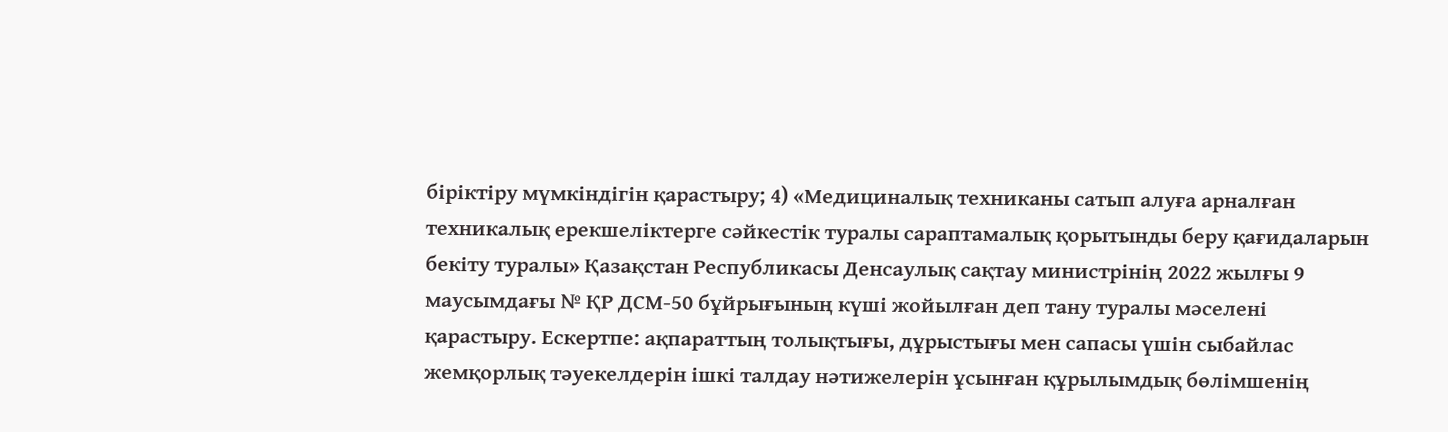біріктіру мүмкіндігін қарастыру; 4) «Медициналық техниканы сатып алуға арналған техникалық ерекшеліктерге сәйкестік туралы сараптамалық қорытынды беру қағидаларын бекіту туралы» Қазақстан Республикасы Денсаулық сақтау министрінің 2022 жылғы 9 маусымдағы № ҚР ДСМ-50 бұйрығының күші жойылған деп тану туралы мәселені қарастыру. Ескертпе: ақпараттың толықтығы, дұрыстығы мен сапасы үшін сыбайлас жемқорлық тәуекелдерін ішкі талдау нәтижелерін ұсынған құрылымдық бөлімшенің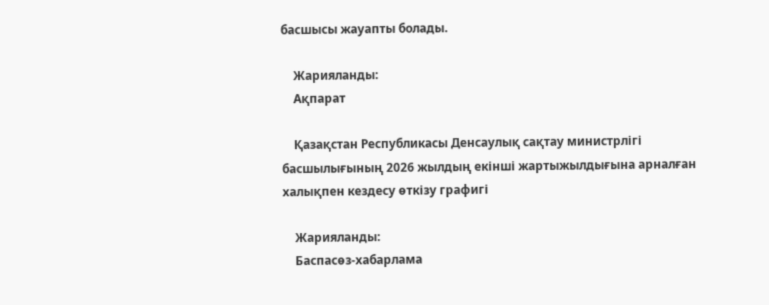басшысы жауапты болады.

    Жарияланды:
    Ақпарат

    Қазақстан Республикасы Денсаулық сақтау министрлігі басшылығының 2026 жылдың екінші жартыжылдығына арналған халықпен кездесу өткізу графигі

    Жарияланды:
    Баспасөз-хабарлама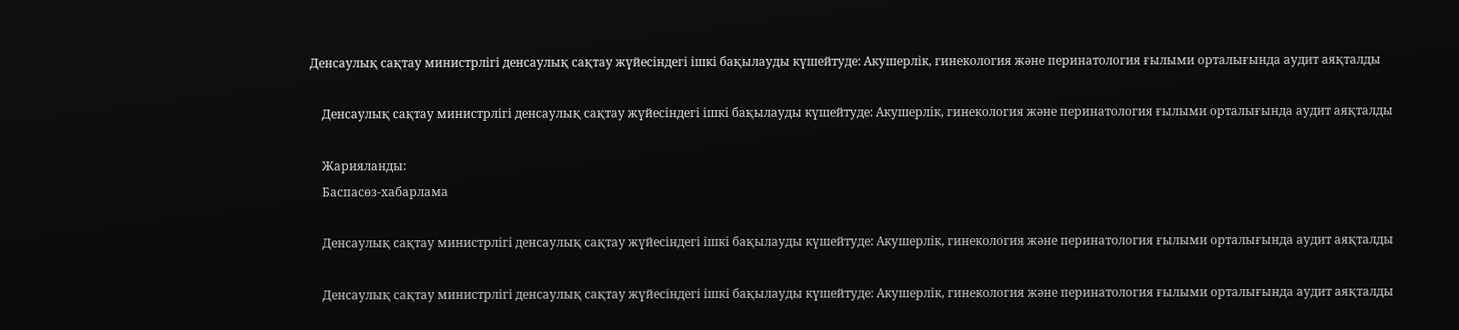Денсаулық сақтау министрлігі денсаулық сақтау жүйесіндегі ішкі бақылауды күшейтуде: Акушерлік, гинекология және перинатология ғылыми орталығында аудит аяқталды

    Денсаулық сақтау министрлігі денсаулық сақтау жүйесіндегі ішкі бақылауды күшейтуде: Акушерлік, гинекология және перинатология ғылыми орталығында аудит аяқталды

    Жарияланды:
    Баспасөз-хабарлама

    Денсаулық сақтау министрлігі денсаулық сақтау жүйесіндегі ішкі бақылауды күшейтуде: Акушерлік, гинекология және перинатология ғылыми орталығында аудит аяқталды

    Денсаулық сақтау министрлігі денсаулық сақтау жүйесіндегі ішкі бақылауды күшейтуде: Акушерлік, гинекология және перинатология ғылыми орталығында аудит аяқталды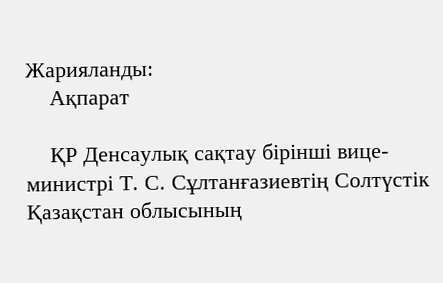Жарияланды:
    Ақпарат

    ҚР Денсаулық сақтау бірінші вице-министрі Т. С. Сұлтанғазиевтің Солтүстік Қазақстан облысының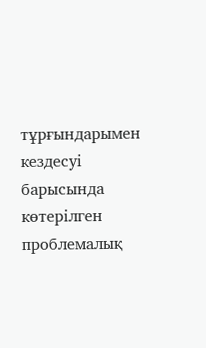тұрғындарымен кездесуі барысында көтерілген проблемалық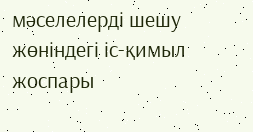мәселелерді шешу жөніндегі іс-қимыл жоспары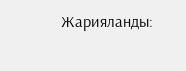Жарияланды: